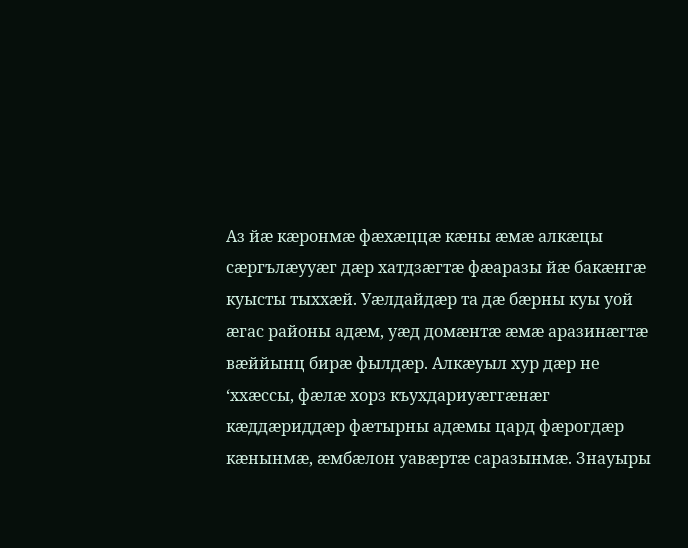Аз йӕ кӕронмӕ фӕхӕццӕ кӕны ӕмӕ алкӕцы сӕргълӕууӕг дӕр хатдзӕгтӕ фӕаразы йӕ бакӕнгӕ куысты тыххӕй. Уӕлдайдӕр та дӕ бӕрны куы уой ӕгас районы адӕм, уӕд домӕнтӕ ӕмӕ аразинӕгтӕ вӕййынц бирӕ фылдӕр. Алкӕуыл хур дӕр не ‘ххӕссы, фӕлӕ хорз къухдариуӕггӕнӕг кӕддӕриддӕр фӕтырны адӕмы цард фӕрогдӕр кӕнынмӕ, ӕмбӕлон уавӕртӕ саразынмӕ. Знауыры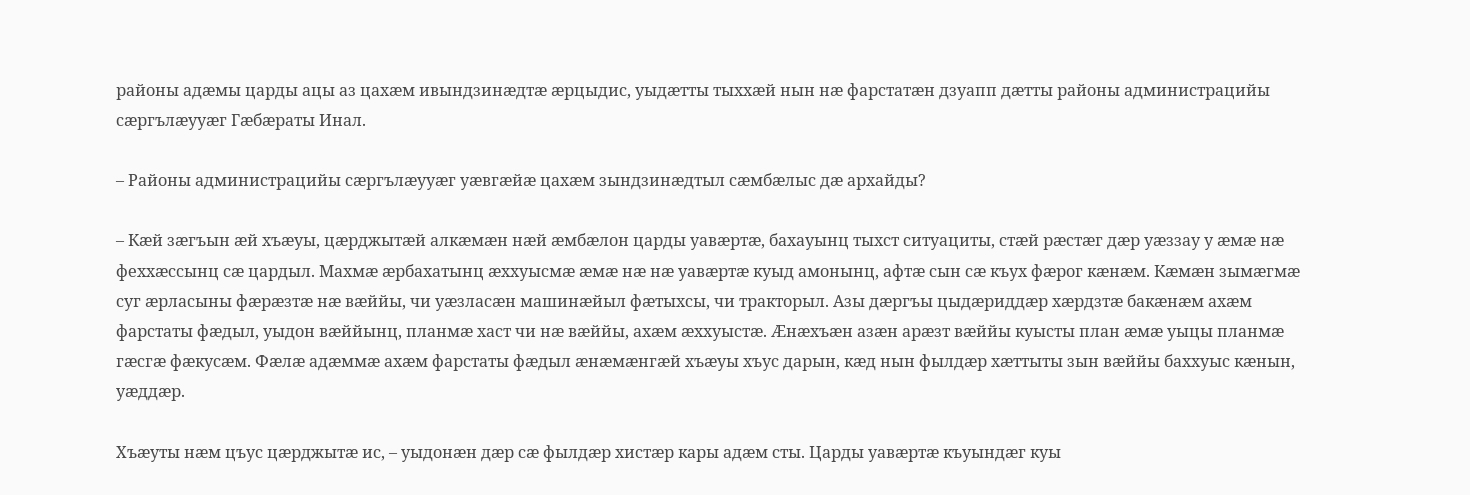районы адӕмы царды ацы аз цахӕм ивындзинӕдтӕ ӕрцыдис, уыдӕтты тыххӕй нын нæ фарстатæн дзуапп дæтты районы администрацийы сӕргълӕууӕг Гӕбӕраты Инал.

– Районы администрацийы сӕргълӕууӕг уӕвгӕйӕ цахӕм зындзинӕдтыл сæмбæлыс дæ архайды?

– Кӕй зӕгъын ӕй хъӕуы, цæрджытæй алкӕмӕн нӕй ӕмбӕлон царды уавӕртӕ, бахауынц тыхст ситуациты, стӕй рӕстӕг дӕр уӕззау у ӕмӕ нӕ феххӕссынц сӕ цардыл. Махмӕ ӕрбахатынц ӕххуысмӕ ӕмӕ нӕ нӕ уавӕртӕ куыд амонынц, афтӕ сын сӕ къух фӕрог кӕнӕм. Кӕмӕн зымӕгмӕ суг ӕрласыны фӕрӕзтӕ нӕ вӕййы, чи уӕзласӕн машинӕйыл фӕтыхсы, чи тракторыл. Азы дӕргъы цыдӕриддӕр хӕрдзтӕ бакӕнӕм ахӕм фарстаты фӕдыл, уыдон вӕййынц, планмӕ хаст чи нӕ вӕййы, ахӕм ӕххуыстӕ. Æнӕхъӕн азӕн арӕзт вӕййы куысты план ӕмӕ уыцы планмӕ гӕсгӕ фӕкусӕм. Фӕлӕ адӕммӕ ахӕм фарстаты фӕдыл ӕнӕмӕнгӕй хъӕуы хъус дарын, кӕд нын фылдӕр хӕттыты зын вӕййы баххуыс кӕнын, уӕддӕр.

Хъӕуты нӕм цъус цӕрджытӕ ис, – уыдонӕн дӕр сӕ фылдӕр хистӕр кары адӕм сты. Царды уавӕртӕ къуындӕг куы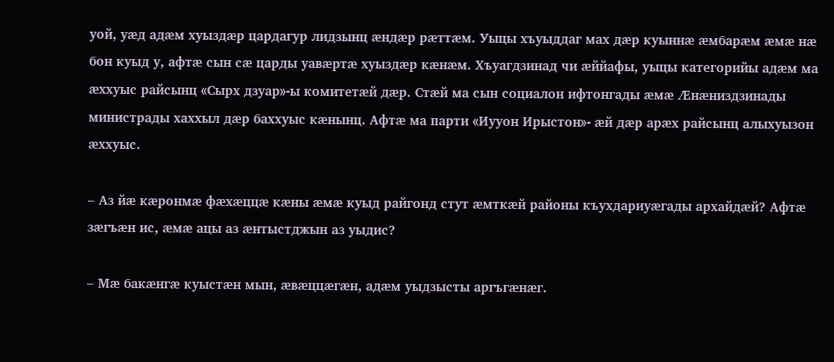уой, уӕд адӕм хуыздӕр цардагур лидзынц ӕндӕр рӕттӕм. Уыцы хъуыддаг мах дӕр куыннӕ ӕмбарӕм ӕмӕ нӕ бон куыд у, афтӕ сын сӕ царды уавӕртӕ хуыздӕр кӕнӕм. Хъуагдзинад чи ӕййафы, уыцы категорийы адӕм ма ӕххуыс райсынц «Сырх дзуар»-ы комитетӕй дӕр. Стӕй ма сын социалон ифтонгады ӕмӕ Ӕнӕниздзинады министрады хаххыл дӕр баххуыс кӕнынц. Афтӕ ма парти «Иууон Ирыстон»- ӕй дӕр арӕх райсынц алыхуызон ӕххуыс.

– Аз йӕ кӕронмӕ фӕхӕццӕ кӕны ӕмӕ куыд райгонд стут ӕмткӕй районы къухдариуӕгады архайдӕй? Афтӕ зӕгъӕн ис, ӕмӕ ацы аз ӕнтыстджын аз уыдис?

– Мӕ бакӕнгӕ куыстӕн мын, ӕвӕццӕгӕн, адӕм уыдзысты аргъгӕнӕг.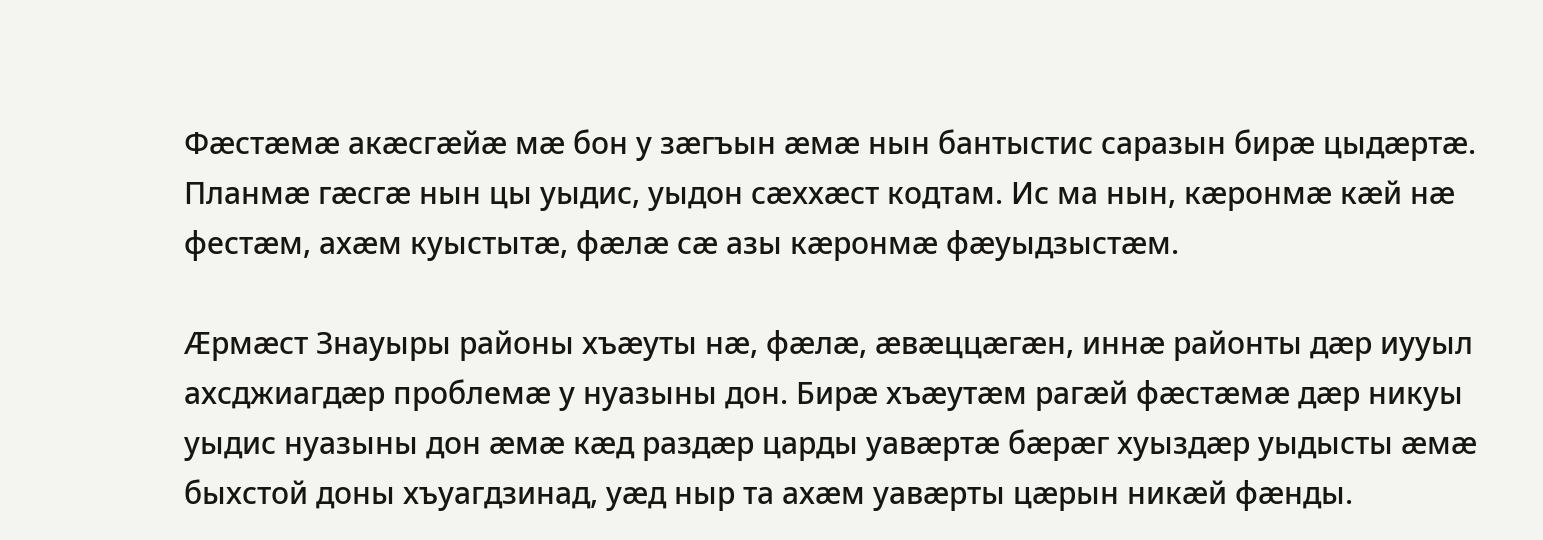Фӕстӕмӕ акӕсгӕйӕ мӕ бон у зӕгъын ӕмӕ нын бантыстис саразын бирӕ цыдӕртӕ. Планмӕ гӕсгӕ нын цы уыдис, уыдон сӕххӕст кодтам. Ис ма нын, кӕронмӕ кӕй нӕ фестӕм, ахӕм куыстытӕ, фӕлӕ сӕ азы кӕронмӕ фӕуыдзыстӕм.

Ӕрмӕст Знауыры районы хъӕуты нӕ, фӕлӕ, ӕвӕццӕгӕн, иннӕ районты дӕр иууыл ахсджиагдæр проблемӕ у нуазыны дон. Бирӕ хъӕутӕм рагӕй фӕстӕмӕ дӕр никуы уыдис нуазыны дон ӕмӕ кӕд раздӕр царды уавӕртӕ бӕрӕг хуыздӕр уыдысты ӕмӕ быхстой доны хъуагдзинад, уӕд ныр та ахӕм уавӕрты цӕрын никӕй фӕнды.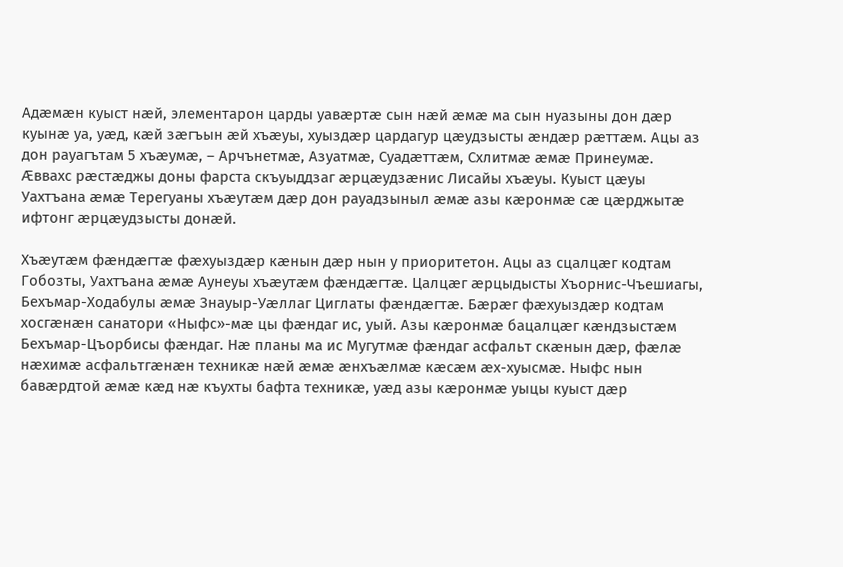Адӕмӕн куыст нӕй, элементарон царды уавӕртӕ сын нӕй ӕмӕ ма сын нуазыны дон дӕр куынӕ уа, уӕд, кӕй зӕгъын ӕй хъӕуы, хуыздӕр цардагур цӕудзысты ӕндӕр рӕттӕм. Ацы аз дон рауагътам 5 хъӕумӕ, – Арчънетмӕ, Азуатмӕ, Суадӕттӕм, Схлитмӕ ӕмӕ Принеумӕ. Æввахс рӕстӕджы доны фарста скъуыддзаг ӕрцӕудзӕнис Лисайы хъӕуы. Куыст цӕуы Уахтъана ӕмӕ Терегуаны хъӕутӕм дæр дон рауадзыныл ӕмӕ азы кӕронмӕ сæ цæрджытæ ифтонг ӕрцӕудзысты донӕй.

Хъӕутӕм фӕндӕгтӕ фӕхуыздӕр кӕнын дӕр нын у приоритетон. Ацы аз сцалцӕг кодтам Гобозты, Уахтъана ӕмӕ Аунеуы хъӕутæм фӕндӕгтӕ. Цалцӕг ӕрцыдысты Хъорнис-Чъешиагы, Бехъмар-Ходабулы ӕмӕ Знауыр-Уӕллаг Циглаты фӕндӕгтӕ. Бӕрӕг фӕхуыздӕр кодтам хосгӕнӕн санатори «Ныфс»-мӕ цы фӕндаг ис, уый. Азы кӕронмӕ бацалцӕг кӕндзыстӕм Бехъмар-Цъорбисы фӕндаг. Нӕ планы ма ис Мугутмӕ фӕндаг асфальт скӕнын дӕр, фӕлӕ нӕхимӕ асфальтгӕнӕн техникӕ нӕй ӕмӕ ӕнхъӕлмӕ кӕсӕм ӕх-хуысмӕ. Ныфс нын бавӕрдтой ӕмӕ кӕд нӕ къухты бафта техникӕ, уӕд азы кӕронмӕ уыцы куыст дæр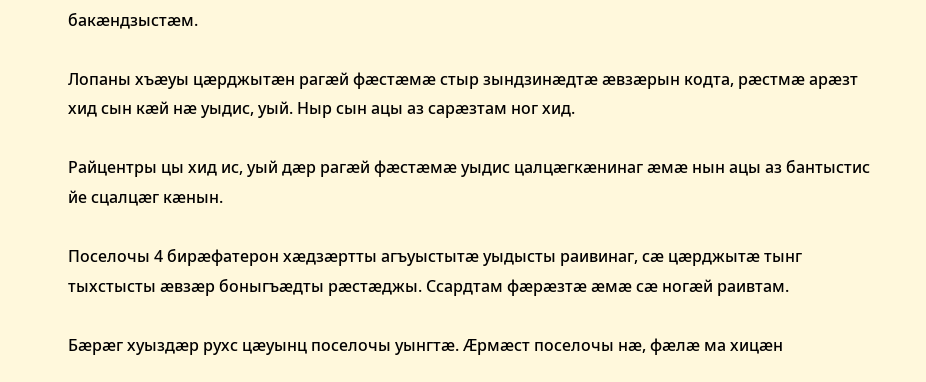бакæндзыстæм.

Лопаны хъӕуы цӕрджытӕн рагӕй фӕстӕмӕ стыр зындзинӕдтӕ æвзӕрын кодта, рӕстмӕ арӕзт хид сын кӕй нӕ уыдис, уый. Ныр сын ацы аз сарæзтам ног хид.

Райцентры цы хид ис, уый дӕр рагӕй фӕстӕмӕ уыдис цалцӕгкӕнинаг ӕмӕ нын ацы аз бантыстис йе сцалцæг кæнын.

Поселочы 4 бирӕфатерон хӕдзӕртты агъуыстытӕ уыдысты раивинаг, сӕ цӕрджытӕ тынг тыхстысты æвзӕр боныгъӕдты рӕстӕджы. Ссардтам фӕрӕзтӕ ӕмӕ сӕ ногӕй раивтам.

Бӕрӕг хуыздæр рухс цæуынц поселочы уынгтæ. Ӕрмӕст поселочы нӕ, фӕлӕ ма хицæн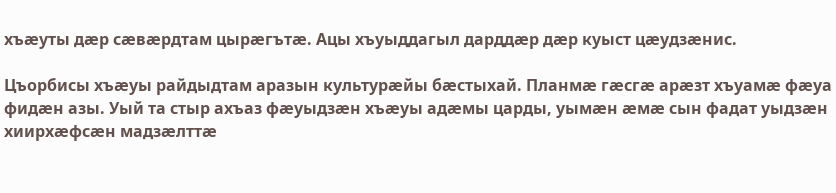хъӕуты дӕр сӕвӕрдтам цырæгътæ. Ацы хъуыддагыл дарддæр дӕр куыст цӕудзӕнис.

Цъорбисы хъӕуы райдыдтам аразын культурӕйы бӕстыхай. Планмӕ гӕсгӕ арӕзт хъуамӕ фӕуа фидӕн азы. Уый та стыр ахъаз фӕуыдзӕн хъӕуы адӕмы царды, уымӕн ӕмӕ сын фадат уыдзӕн хиирхӕфсӕн мадзӕлттӕ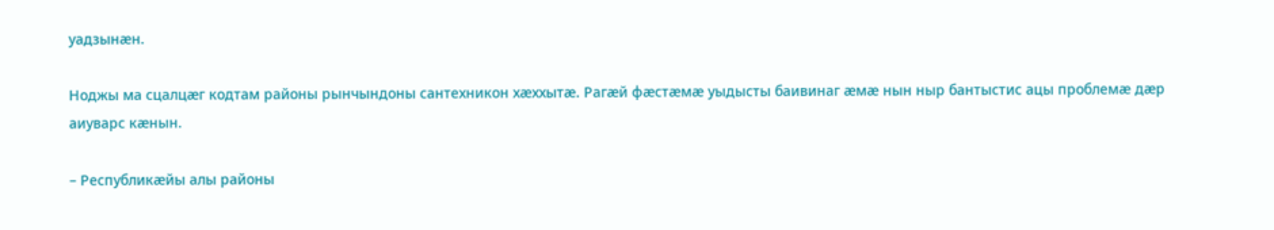уадзынӕн.

Ноджы ма сцалцӕг кодтам районы рынчындоны сантехникон хӕххытӕ. Рагӕй фӕстӕмӕ уыдысты баивинаг ӕмӕ нын ныр бантыстис ацы проблемӕ дæр аиуварс кӕнын.

– Республикæйы алы районы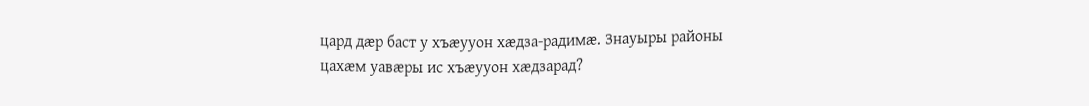цард дӕр баст у хъӕууон хӕдза-радимӕ. Знауыры районы цахӕм уавӕры ис хъӕууон хӕдзарад?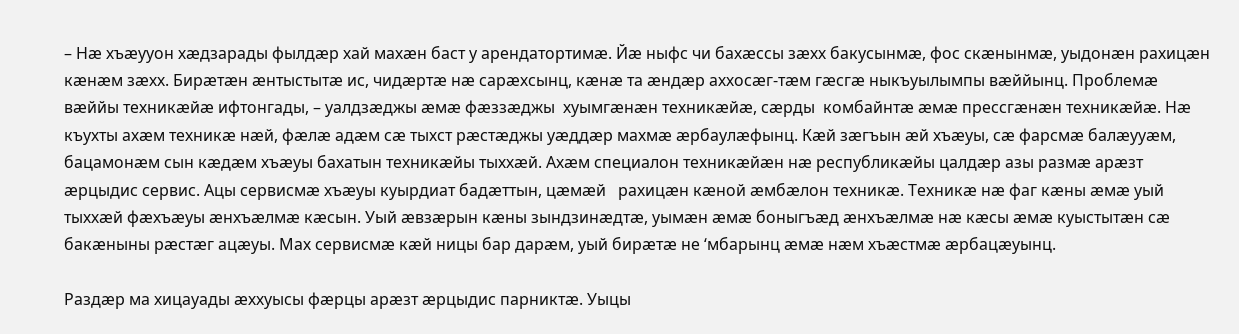– Нӕ хъӕууон хӕдзарады фылдӕр хай махӕн баст у арендатортимӕ. Йӕ ныфс чи бахӕссы зӕхх бакусынмӕ, фос скӕнынмӕ, уыдонӕн рахицӕн кӕнӕм зӕхх. Бирӕтӕн ӕнтыстытӕ ис, чидӕртӕ нӕ сарӕхсынц, кӕнӕ та ӕндӕр аххосӕг-тӕм гӕсгӕ ныкъуылымпы вӕййынц. Проблемӕ вӕййы техникӕйӕ ифтонгады, – уалдзӕджы ӕмӕ фӕззӕджы  хуымгӕнӕн техникӕйӕ, сӕрды  комбайнтӕ ӕмӕ прессгӕнӕн техникӕйӕ. Нæ къухты ахӕм техникӕ нӕй, фӕлӕ адӕм сӕ тыхст рӕстӕджы уӕддӕр махмӕ ӕрбаулӕфынц. Кӕй зӕгъын ӕй хъӕуы, сӕ фарсмӕ балӕууӕм, бацамонӕм сын кӕдӕм хъӕуы бахатын техникӕйы тыххӕй. Ахӕм специалон техникӕйӕн нӕ республикӕйы цалдӕр азы размӕ арӕзт ӕрцыдис сервис. Ацы сервисмӕ хъӕуы куырдиат бадӕттын, цӕмӕй   рахицӕн кӕной ӕмбӕлон техникӕ. Техникӕ нӕ фаг кӕны ӕмӕ уый тыххӕй фӕхъӕуы ӕнхъӕлмӕ кӕсын. Уый ӕвзӕрын кӕны зындзинӕдтӕ, уымӕн ӕмӕ боныгъӕд æнхъæлмæ нӕ кӕсы ӕмӕ куыстытӕн сӕ бакӕныны рӕстӕг ацӕуы. Мах сервисмӕ кӕй ницы бар дарӕм, уый бирӕтӕ не ‘мбарынц ӕмӕ нӕм хъӕстмӕ ӕрбацӕуынц.

Раздӕр ма хицауады ӕххуысы фӕрцы арӕзт ӕрцыдис парниктӕ. Уыцы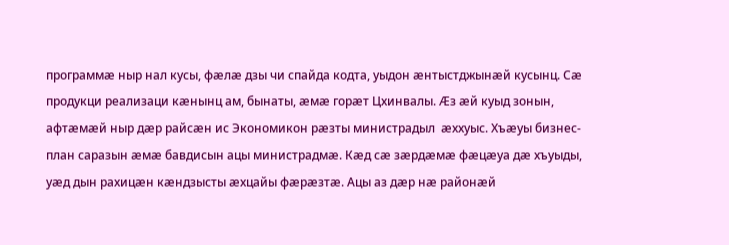программӕ ныр нал кусы, фӕлӕ дзы чи спайда кодта, уыдон ӕнтыстджынӕй кусынц. Сӕ продукци реализаци кӕнынц ам, бынаты, ӕмӕ горӕт Цхинвалы. Ӕз ӕй куыд зонын, афтӕмӕй ныр дӕр райсӕн ис Экономикон рæзты министрадыл  ӕххуыс. Хъӕуы бизнес-план саразын ӕмӕ бавдисын ацы министрадмӕ. Кӕд сӕ зӕрдӕмӕ фӕцӕуа дӕ хъуыды, уӕд дын рахицӕн кӕндзысты ӕхцайы фӕрӕзтӕ. Ацы аз дӕр нӕ районӕй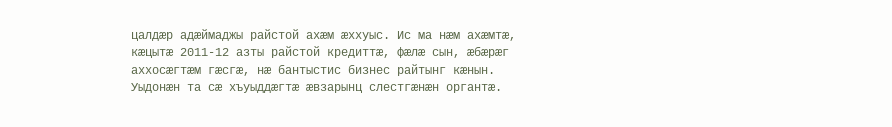цалдӕр адӕймаджы райстой ахӕм ӕххуыс. Ис ма нӕм ахӕмтӕ, кӕцытӕ 2011-12 азты райстой кредиттӕ, фӕлӕ сын, ӕбӕрӕг аххосӕгтӕм гӕсгӕ, нӕ бантыстис бизнес райтынг кӕнын. Уыдонӕн та сӕ хъуыддӕгтӕ æвзарынц слестгӕнӕн органтӕ.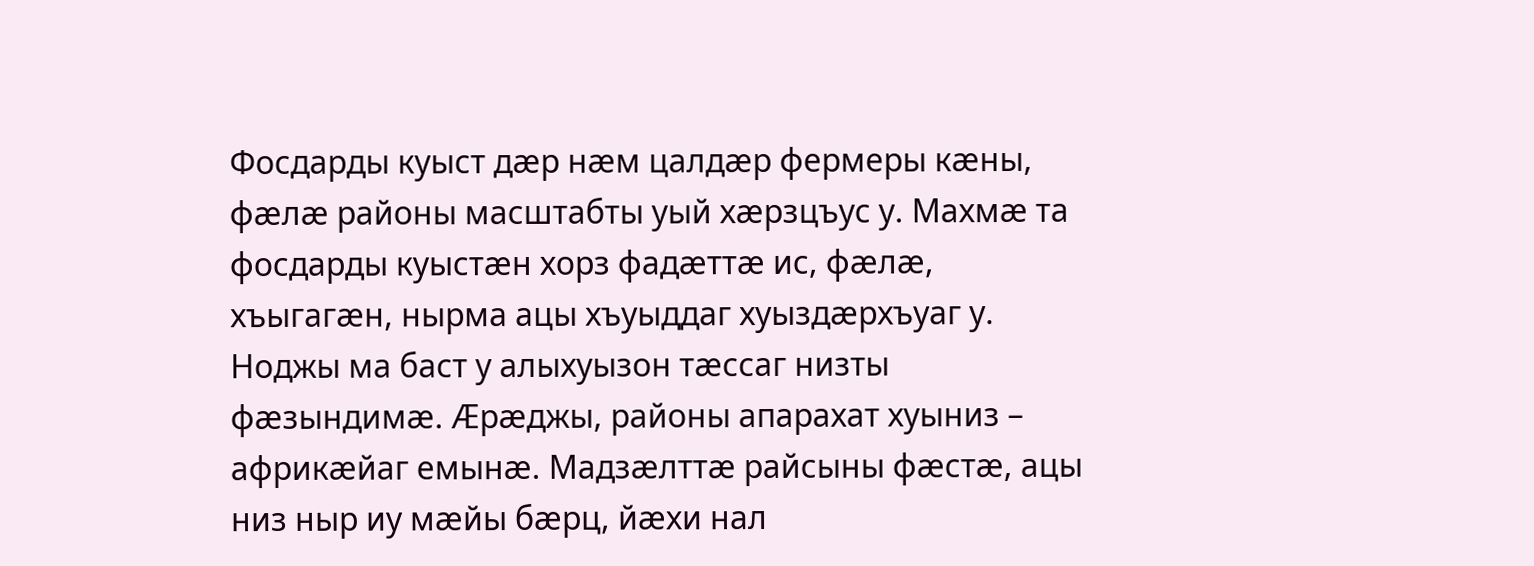Фосдарды куыст дӕр нӕм цалдӕр фермеры кӕны, фӕлӕ районы масштабты уый хӕрзцъус у. Махмӕ та фосдарды куыстӕн хорз фадӕттӕ ис, фӕлӕ,  хъыгагӕн, нырма ацы хъуыддаг хуыздӕрхъуаг у. Ноджы ма баст у алыхуызон тӕссаг низты фæзындимæ. Ӕрӕджы, районы апарахат хуыниз – африкӕйаг емынӕ. Мадзӕлттӕ райсыны фӕстӕ, ацы низ ныр иу мӕйы бӕрц, йӕхи нал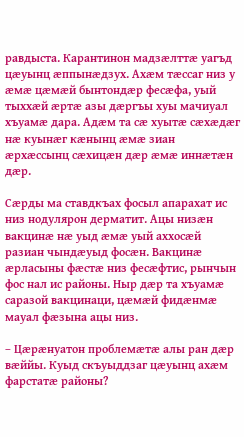равдыста. Карантинон мадзӕлттӕ уагъд цӕуынц ӕппынӕдзух. Ахӕм тӕссаг низ у ӕмӕ цӕмӕй бынтондӕр фесӕфа, уый тыххӕй ӕртӕ азы дӕргъы хуы мачиуал хъуамӕ дара. Адӕм та сӕ хуытӕ сӕхӕдӕг нӕ куынӕг кӕнынц ӕмӕ зиан ӕрхӕссынц сӕхицӕн дӕр ӕмӕ иннӕтӕн дӕр.

Сӕрды ма ставдкъах фосыл апарахат ис низ нодулярон дерматит. Ацы низӕн вакцинӕ нӕ уыд ӕмӕ уый аххосæй разиан чындæуыд фосæн. Вакцинӕ ӕрласыны фӕстӕ низ фесӕфтис, рынчын фос нал ис районы. Ныр дӕр та хъуамӕ саразой вакцинаци, цӕмӕй фидӕнмӕ мауал фӕзына ацы низ.

– Цӕрӕнуатон проблемӕтӕ алы ран дæр вæййы. Куыд скъуыддзаг цӕуынц ахӕм фарстатӕ районы?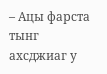– Ацы фарста тынг ахсджиаг у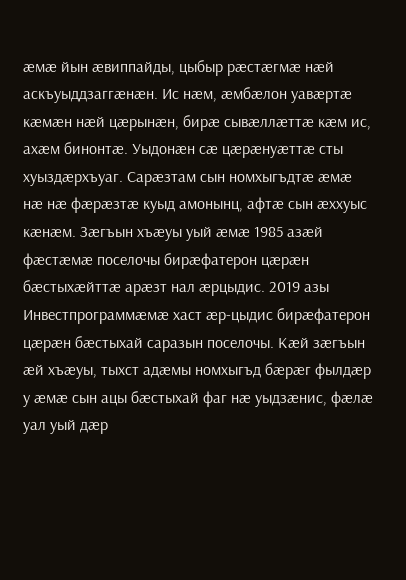ӕмӕ йын ӕвиппайды, цыбыр рӕстӕгмӕ нӕй аскъуыддзаггӕнӕн. Ис нӕм, ӕмбӕлон уавӕртӕ кӕмӕн нӕй цӕрынӕн, бирӕ сывӕллӕттӕ кӕм ис, ахӕм бинонтӕ. Уыдонӕн сӕ цӕрӕнуӕттӕ сты хуыздӕрхъуаг. Сарæзтам сын номхыгъдтӕ ӕмӕ нӕ нӕ фӕрӕзтӕ куыд амонынц, афтӕ сын ӕххуыс кӕнӕм. Зӕгъын хъӕуы уый ӕмӕ 1985 азӕй фӕстӕмӕ поселочы бирӕфатерон цӕрӕн бӕстыхæйттæ арӕзт нал ӕрцыдис. 2019 азы Инвестпрограммӕмӕ хаст ӕр-цыдис бирӕфатерон цӕрӕн бӕстыхай саразын поселочы. Кӕй зӕгъын ӕй хъӕуы, тыхст адӕмы номхыгъд бӕрӕг фылдӕр у ӕмӕ сын ацы бӕстыхай фаг нӕ уыдзӕнис, фӕлӕ уал уый дӕр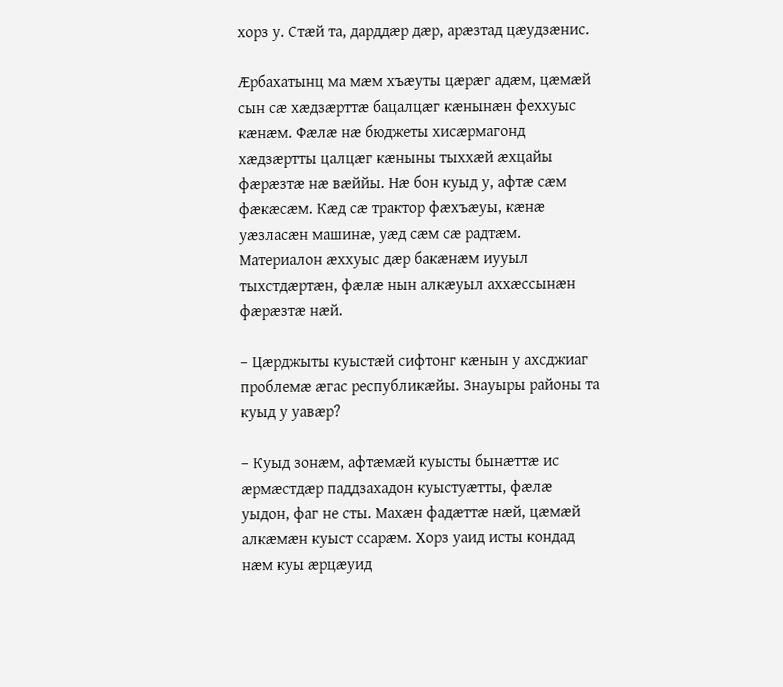хорз у. Стӕй та, дарддӕр дӕр, арӕзтад цӕудзӕнис.

Ӕрбахатынц ма мӕм хъӕуты цӕрӕг адӕм, цӕмӕй сын сӕ хӕдзӕрттӕ бацалцӕг кӕнынӕн феххуыс кӕнӕм. Фӕлӕ нӕ бюджеты хисӕрмагонд хӕдзӕртты цалцӕг кӕныны тыххӕй ӕхцайы фӕрӕзтӕ нӕ вӕййы. Нӕ бон куыд у, афтӕ сӕм фӕкӕсӕм. Кӕд сӕ трактор фӕхъӕуы, кӕнӕ уӕзласӕн машинӕ, уӕд сӕм сӕ радтӕм. Материалон ӕххуыс дӕр бакӕнӕм иууыл тыхстдӕртӕн, фӕлӕ нын алкӕуыл аххӕссынӕн фӕрӕзтӕ нӕй.

– Цӕрджыты куыстӕй сифтонг кӕнын у ахсджиаг проблемӕ ӕгас республикӕйы. Знауыры районы та куыд у уавæр?

– Куыд зонӕм, афтӕмӕй куысты бынӕттӕ ис ӕрмӕстдӕр паддзахадон куыстуӕтты, фӕлӕ уыдон, фаг не сты. Махӕн фадæттæ нӕй, цӕмӕй алкӕмӕн куыст ссарӕм. Хорз уаид исты кондад нӕм куы ӕрцӕуид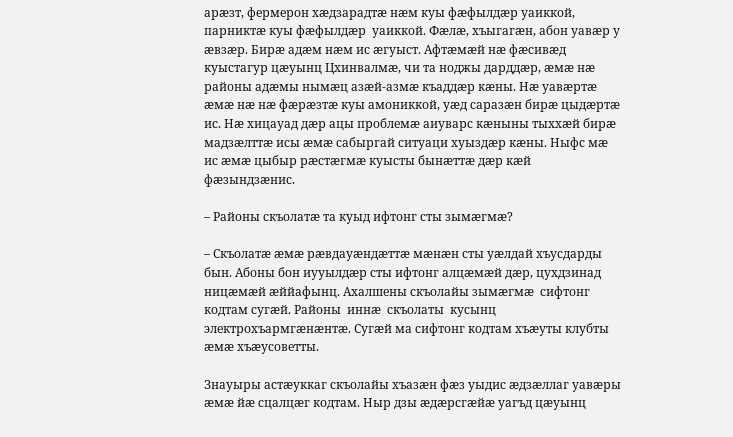арӕзт, фермерон хӕдзарадтӕ нӕм куы фӕфылдӕр уаиккой, парниктӕ куы фӕфылдӕр  уаиккой. Фӕлӕ, хъыгагӕн, абон уавӕр у ӕвзӕр. Бирӕ адӕм нӕм ис ӕгуыст. Афтӕмӕй нӕ фӕсивӕд  куыстагур цӕуынц Цхинвалмӕ, чи та ноджы дарддӕр, ӕмӕ нӕ районы адӕмы нымӕц азӕй-азмӕ къаддӕр кӕны. Нӕ уавӕртӕ ӕмӕ нӕ нæ фӕрӕзтӕ куы амониккой, уӕд саразӕн бирӕ цыдӕртӕ ис. Нӕ хицауад дӕр ацы проблемӕ аиуварс кӕныны тыххӕй бирӕ мадзӕлттӕ исы ӕмӕ сабыргай ситуаци хуыздӕр кӕны. Ныфс мӕ ис ӕмӕ цыбыр рӕстӕгмӕ куысты бынӕттӕ дӕр кӕй фӕзындзӕнис.

– Районы скъолатӕ та куыд ифтонг сты зымӕгмӕ?

– Скъолатӕ ӕмӕ рӕвдауӕндӕттӕ мӕнӕн сты уӕлдай хъусдарды бын. Абоны бон иууылдӕр сты ифтонг алцӕмӕй дӕр, цухдзинад ницӕмӕй ӕййафынц. Ахалшены скъолайы зымӕгмӕ  сифтонг кодтам сугӕй. Районы  иннӕ  скъолаты  кусынц электрохъармгӕнӕнтӕ. Сугӕй ма сифтонг кодтам хъӕуты клубты ӕмӕ хъӕусоветты.

Знауыры астӕуккаг скъолайы хъазӕн фӕз уыдис ӕдзӕллаг уавӕры ӕмӕ йӕ сцалцӕг кодтам. Ныр дзы ӕдӕрсгӕйӕ уагъд цӕуынц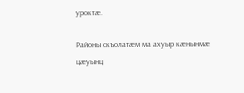уроктӕ.

Районы скъолатӕм ма ахуыр кӕнынмӕ цӕуынц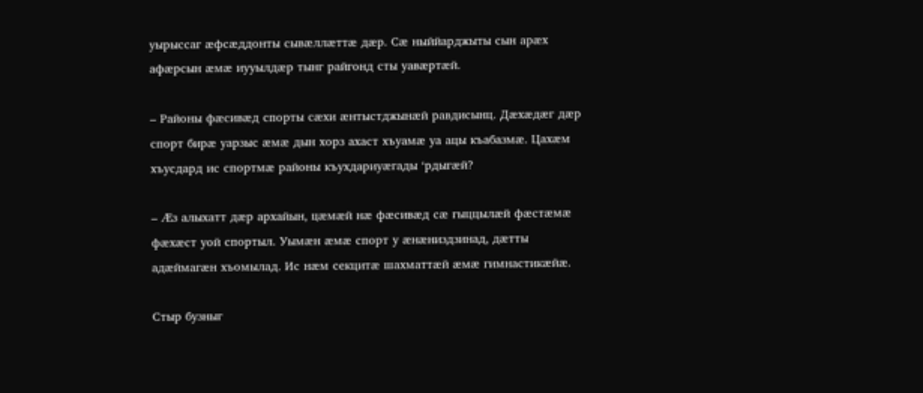уырыссаг ӕфсӕддонты сывӕллӕттӕ дӕр. Сӕ ныййарджыты сын арӕх афӕрсын ӕмӕ иууылдӕр тынг райгонд сты уавӕртӕй.

– Районы фӕсивӕд спорты сӕхи ӕнтыстджынӕй равдисынц. Дӕхӕдӕг дӕр спорт бирӕ уарзыс ӕмӕ дын хорз ахаст хъуамӕ уа ацы къабазмӕ. Цахӕм хъусдард ис спортмӕ районы къухдариуӕгады ‘рдыгӕй?

– Ӕз алыхатт дӕр архайын, цӕмӕй нӕ фӕсивӕд сӕ гыццылӕй фӕстӕмӕ фӕхӕст уой спортыл. Уымӕн ӕмӕ спорт у ӕнӕниздзинад, дӕтты адӕймагӕн хъомылад. Ис нӕм секцитӕ шахматтӕй ӕмӕ гимнастикӕйӕ.

Стыр бузныг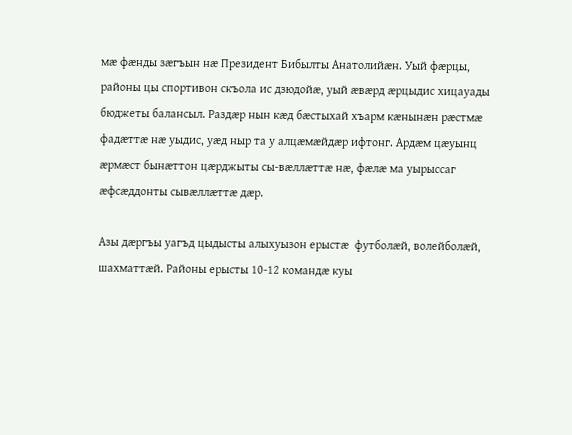мӕ фӕнды зӕгъын нӕ Президент Бибылты Анатолийӕн. Уый фӕрцы, районы цы спортивон скъола ис дзюдойӕ, уый ӕвӕрд ӕрцыдис хицауады бюджеты балансыл. Раздӕр нын кӕд бӕстыхай хъарм кӕнынӕн рӕстмӕ фадӕттӕ нӕ уыдис, уӕд ныр та у алцӕмӕйдӕр ифтонг. Ардӕм цӕуынц ӕрмӕст бынӕттон цӕрджыты сы-вӕллӕттӕ нӕ, фӕлӕ ма уырыссаг ӕфсӕддонты сывӕллӕттӕ дӕр.

Азы дӕргъы уагъд цыдысты алыхуызон ерыстӕ  футболӕй, волейболӕй, шахматтӕй. Районы ерысты 10-12 командӕ куы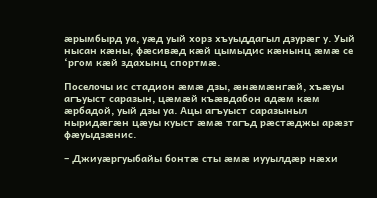ӕрымбырд уа, уӕд уый хорз хъуыддагыл дзурӕг у. Уый нысан кӕны, фӕсивӕд кӕй цымыдис кӕнынц ӕмӕ се ‘ргом кӕй здахынц спортмӕ.

Поселочы ис стадион ӕмӕ дзы, ӕнӕмӕнгӕй, хъӕуы агъуыст саразын, цӕмӕй къӕвдабон адӕм кӕм ӕрбадой, уый дзы уа. Ацы агъуыст саразыныл ныридӕгӕн цӕуы куыст ӕмӕ тагъд рӕстӕджы арӕзт фӕуыдзӕнис.

– Джиуӕргуыбайы бонтӕ сты ӕмӕ иууылдӕр нӕхи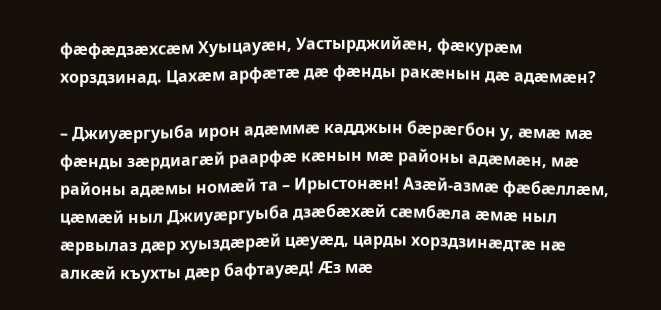фӕфӕдзӕхсӕм Хуыцауӕн, Уастырджийæн, фӕкурӕм хорздзинад. Цахӕм арфӕтӕ дӕ фӕнды ракӕнын дӕ адӕмӕн?

– Джиуӕргуыба ирон адӕммӕ кадджын бӕрӕгбон у, ӕмӕ мӕ фӕнды зӕрдиагӕй раарфӕ кӕнын мӕ районы адӕмӕн, мӕ районы адӕмы номӕй та – Ирыстонӕн! Азӕй-азмӕ фӕбӕллӕм, цӕмӕй ныл Джиуӕргуыба дзӕбӕхӕй сӕмбӕла ӕмӕ ныл ӕрвылаз дӕр хуыздӕрӕй цӕуӕд, царды хорздзинӕдтӕ нӕ алкӕй къухты дӕр бафтауӕд! Ӕз мӕ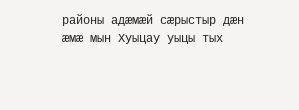районы адӕмӕй сӕрыстыр дӕн ӕмӕ мын Хуыцау уыцы тых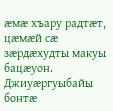ӕмӕ хъару радтӕт, цӕмӕй сӕ зӕрдӕхудты макуы бацӕуон. Джиуӕргуыбайы бонтӕ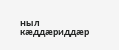ныл кӕддӕриддӕр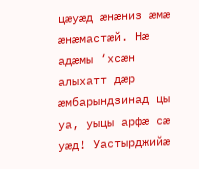цӕуӕд ӕнӕниз ӕмӕ ӕнӕмастӕй. Нӕ адӕмы ‘хсӕн алыхатт дӕр ӕмбарындзинад цы уа, уыцы арфӕ сӕ уӕд! Уастырджийӕ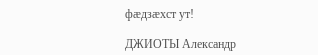фӕдзӕхст ут!

ДЖИОТЫ Александр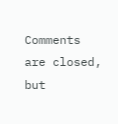Comments are closed, but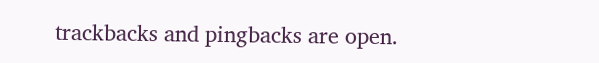trackbacks and pingbacks are open.